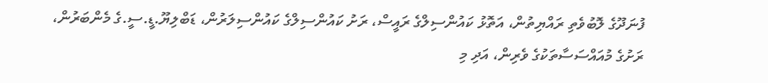ފުނަދޫގެ ލޮބުވެތި ރައްޔިތުން، އަތޮޅު ކައުންސިލްގެ ރައީސް، ރަށު ކައުންސިލްގެ ކައުންސިލަރުން، ޑަބްލިޔޫ.ޑީ.ސީ.ގެ މެންބަރުން، ރަށުގެ މުއައްސަސާތަކުގެ ވެރިން، އަދި މި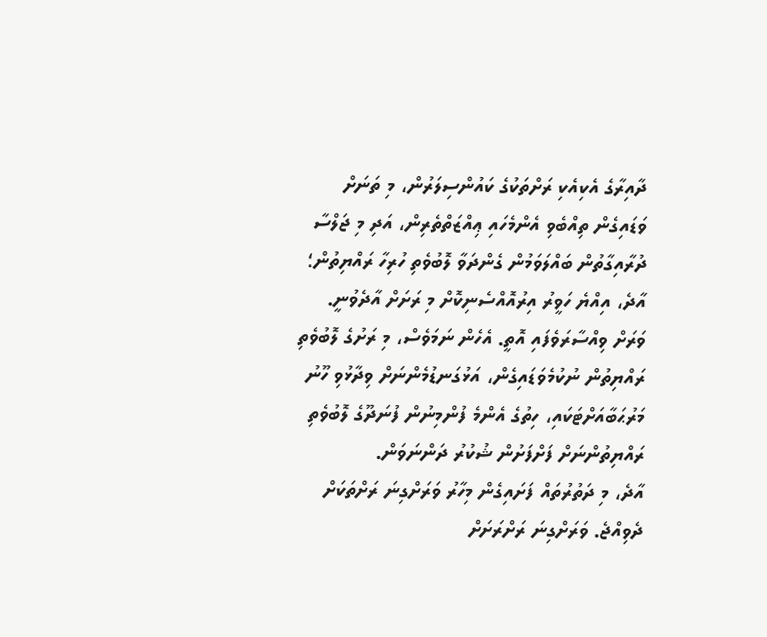ދާއިރާގެ އެކިއެކި ރަށްތަކުގެ ކައުންސިލަރުން، މި ތަނަށް ވަޑައިގެން ތިއްބެވި އެންމެހައި ޢިއްޒަތްތެރިން، އަދި މި ޖަލްސާ ދުރާއިގާތުން ބައްލަވަމުން ގެންދަވާ ލޮބުވެތި ހުރިހާ ރައްޔިތުން؛
އާދެ، އިއްޔެ ހަވީރު އިރުއޮއްސެނިކޮށް މި ރަށަށް އާދެވުނީ. ވަރަށް ވިއްސާރަވެފައި އޮތީ. އެހެން ނަމަވެސް، މި ރަށުގެ ލޮބުވެތި ރައްޔިތުން ނުކުމެވަޑައިގެން، އަޅުގަނޑުމެންނަށް ވިދާޅުވި ހޫނު މަރުޙަބާއަށްޓަކައި، ހިތުގެ އެންމެ ފުންމިނުން ފުނަދޫގެ ލޮބުވެތި ރައްޔިތުންނަށް ފަށްފަށުން ޝުކުރު ދަންނަވަން.
އާދެ، މި ދަތުރުތައް ފަށައިގެން މިހާރު ވަރަށްގިނަ ރަށްތަކަށް ދެވިއްޖެ. ވަރަށްގިނަ ރަށްރަށަށް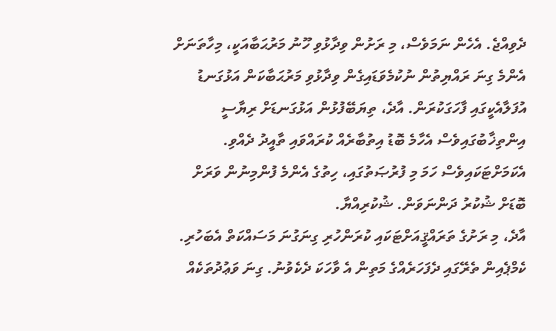ދެވިއްޖެ. އެހެން ނަމަވެސް، މި ރަށުން ވިދާޅުވި ހޫނު މަރުޙަބާއަކީ، މިހާތަނަށް އެންމެ ގިނަ ރައްޔިތުން ނުކުމެވަޑައިގެން ވިދާޅުވި މަރުޙަބާކަން އަޅުގަނޑު އުފަލާއެކީގައި ފާހަގަކުރަން. އާދެ، ތިޔަބޭފުޅުން އަޅުގަނޑަށް ރިޔާސީ އިންތިޚާބުގައިވެސް އެހާމެ ބޮޑު އިތުބާރެއް ކުރައްވައި ތާއީދު ދެއްވި. އެކަމަށްޓަކައިވެސް ހަމަ މި ފުރުޞަތުގައި، ހިތުގެ އެންމެ ފުންމިނުން ވަރަށް ބޮޑަށް ޝުކުރު ދަންނަވަން. ޝުކުރިއްޔާ.
އާދެ، މި ރަށުގެ ތަރައްޤީއަށްޓަކައި ކުރަންހުރި ގިނަގުނަ މަސައްކަތް އެބަހުރި. ކެމްޕެއިން ތެރޭގައި ދެފަހަރެއްގެ މަތިން އެ ވާހަކަ ދެކެވުނު. ގިނަ ވަޢުދުތަކެއް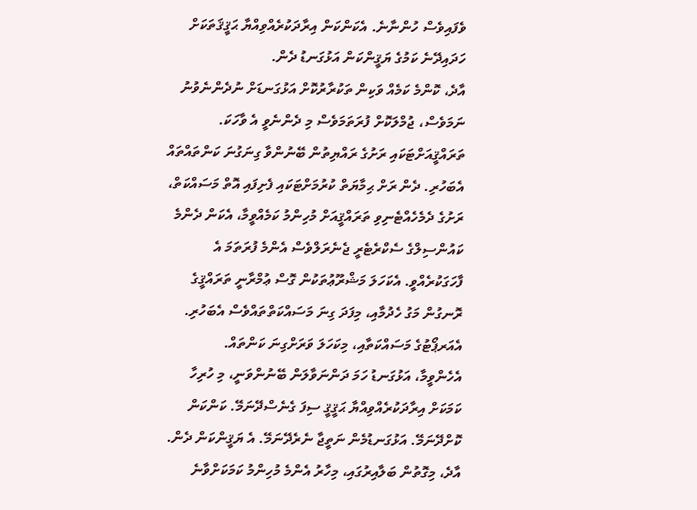ވެފައިވެސް ހުންނާނެ. އެކަންކަން އިރާދަކުރެއްވިއްޔާ ޙަޤީޤަތަކަށް ހަދައިދޭނެ ކަމުގެ ޔަޤީންކަން އަޅުގަނޑު ދެން.
އާދެ، ކޮންމެ ކަމެއް ވަކިން ތަކުރާރުކޮށް އަޅުގަނޑަށް ނުދެންނެވުނު ނަމަވެސް، ޖުމްލަކޮށް ފުރަތަމަވެސް މި ދެންނެވީ އެ ވާހަކަ. ތަރައްޤީއަށްޓަކައި ރަށުގެ ރައްޔިތުން ބޭނުންވާ ގިނަގުނަ ކަންތައްތައް އެބަހުރި. ދެން ރަށް ޙިމާޔަތް ކުރުމަށްޓަކައި ފެށިފައި އޮތް މަސައްކަތް، ރަށުގެ ދެމެހެއްޓެނިވި ތަރައްޤީއަށް މުހިންމު ކަމެއްވީމާ، އެކަން ދެންމެ ކައުންސިލްގެ ސެކްރެޓެރީ ޖެނެރަލްވެސް އެންމެ ފުރަތަމަ އެ ފާހަގަކުރެއްވީ. އެކަހަލަ މަޝްރޫޢުތަކުން ގޮސް ޢުމްރާނީ ތަރައްޤީގެ ރޮނގުން މަގު ހެދުމާއި، މިފަދަ ގިނަ މަސައްކަތްތައްވެސް އެބަހުރި. އެއަރޕޯޓުގެ މަސައްކަތާއި، މިކަހަލަ ވަރަށްގިނަ ކަންތައް.
އެހެންވީމާ، އަޅުގަނޑު ހަމަ ދަންނަވާލަން ބޭނުންވަނީ، މި ހުރިހާ ކަމަކަށް އިރާދަކުރެއްވިއްޔާ ޙަޤީޤީ ސިފަ ގެނެސްދޭނަމޭ. ކަންކަން ކޮށްދޭނަމޭ. އަޅުގަނޑުމެން ނަތީޖާ ނެރެދޭނަމޭ. އެ ޔަޤީންކަން ދެން.
އާދެ، މިގޮތުން ބަލާއިރުގައި، މިހާރު އެންމެ މުހިންމު ކަމަކަށްވާނެ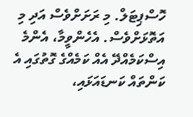ހޮސްޕިޓަލް. މި ރަށަށްވެސް އަދި މި އަތޮޅަށްވެސް. އެހެންވީމާ، އެންމެ އިސްކަމެއްދޭ އެއް ކަމެއްގެ ގޮތުގައި އެ ކަންތައް ކަނޑައަޅައި،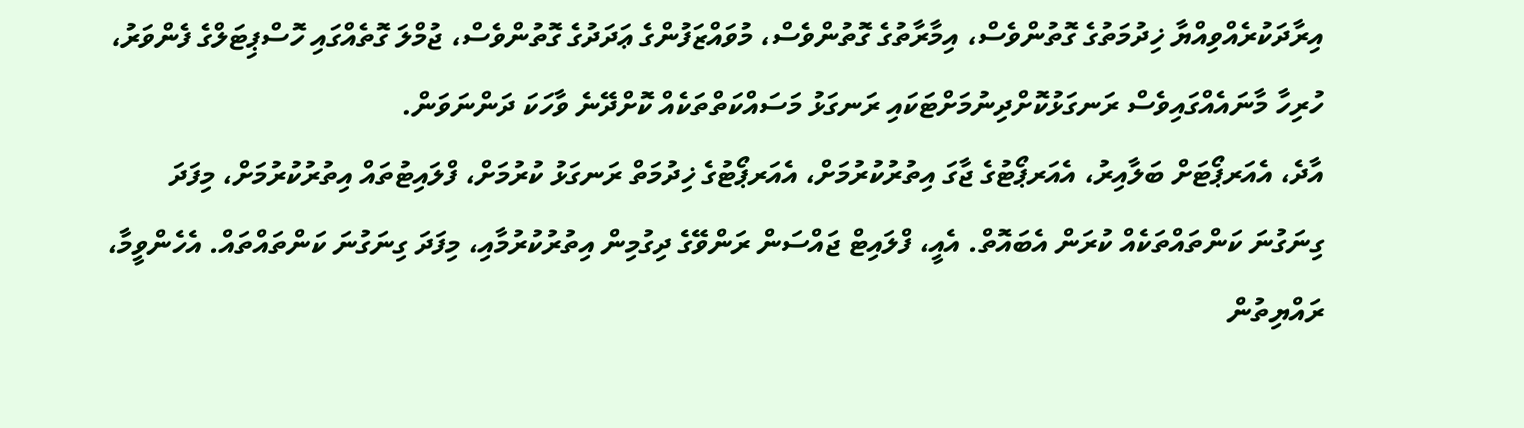އިރާދަކުރެއްވިއްޔާ ޚިދުމަތުގެ ގޮތުންވެސް، އިމާރާތުގެ ގޮތުންވެސް، މުވައްޒަފުންގެ ޢަދަދުގެ ގޮތުންވެސް، ޖުމްލަ ގޮތެއްގައި ހޮސްޕިޓަލްގެ ފެންވަރު، ހުރިހާ މާނައެއްގައިވެސް ރަނގަޅުކޮށްދިނުމަށްޓަކައި ރަނގަޅު މަސައްކަތްތަކެއް ކޮށްދޭނެ ވާހަކަ ދަންނަވަން.
އާދެ، އެއަރޕޯޓަށް ބަލާއިރު، އެއަރޕޯޓުގެ ޖާގަ އިތުރުކުރުމަށް، އެއަރޕޯޓުގެ ޚިދުމަތް ރަނގަޅު ކުރުމަށް، ފްލައިޓުތައް އިތުރުކުރުމަށް، މިފަދަ ގިނަގުނަ ކަންތައްތަކެއް ކުރަން އެބައޮތް. އެއީ، ފްލައިޓް ޖައްސަން ރަންވޭގެ ދިގުމިން އިތުރުކުރުމާއި، މިފަދަ ގިނަގުނަ ކަންތައްތައް. އެހެންވީމާ، ރައްޔިތުން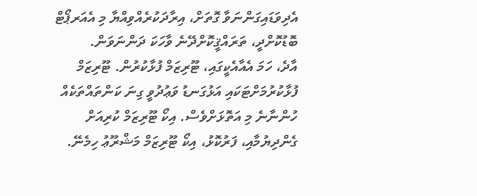އެދިވަޑައިގަންނަވާ ގޮތަށް، އިރާދަކުރެއްވިއްޔާ މި އެއަރޕޯޓް ބޮޑުކޮށްދީ، ތަރައްޤީކޮށްދޭނެ ވާހަކަ ދަންނަވަން.
އާދެ، ހަމަ އެއާއެކީގައި، ޓޫރިޒަމް ފުޅާކުރުން. ޓޫރިޒަމް ފުޅާކުރުމަށްޓަކައި އަޅުގަނޑު ވަޢުދުވީ ގިނަ ކަންތައްތަކެއް ހުންނާނެ މި އަތޮޅަށްވެސް. އިކޯ ޓޫރިޒަމް ކުރިއަށް ގެންދިޔުމާއި، ފަރުކޮޅު، އިކޯ ޓޫރިޒަމް މަޝްރޫޢު ހިމެނޭ.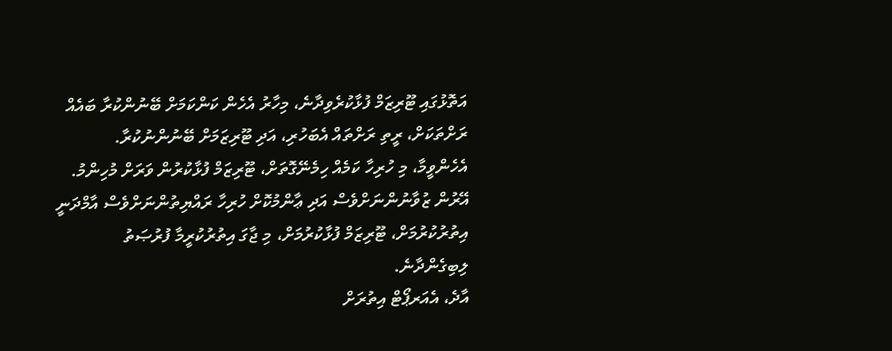އަތޮޅުގައި ޓޫރިޒަމް ފުޅާކުރެވިދާނެ، މިހާރު އެހެން ކަންކަމަށް ބޭނުންކުރާ ބައެއް ރަށްތަކަށް، ރީތި ރަށްތައް އެބަހުރި، އަދި ޓޫރިޒަމަށް ބޭނުންނުކުރާ.
އެހެންވީމާ، މި ހުރިހާ ކަމެއް ހިމެނޭގޮތަށް، ޓޫރިޒަމް ފުޅާކުރުން ވަރަށް މުހިންމު. އޭރުން ޒުވާނުންނަށްވެސް އަދި ޢާންމުކޮށް ހުރިހާ ރައްޔިތުންނަށްވެސް އާމްދަނީ އިތުރުކުރުމަށް، ޓޫރިޒަމް ފުޅާކުރުމަށް، މި ޖާގަ އިތުރުކުރީމާ ފުރުޞަތު ލިބިގެންދާނެ.
އާދެ، އެއަރޕޯޓް އިތުރަށް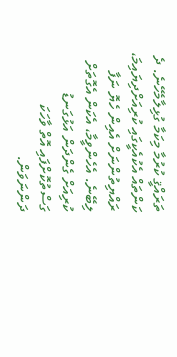ތަރައްޤީ ކުރުމާ މިކަމާ ގުޅިލާމެހޭނެ. ދެ ކަންތައް އެކުއެކީގައި ކުރިއަށްދިޔައިމަ، ރައްޔިތުންނަށް އެއިން ހެޔޮ ނަފާ ލިބޭނެ. އެހެންވީމާ، އެކަން އެގޮތަށް ކުރިއަށް ގެންދަން އަޅުގަނޑު ގަސްތުކޮށްފައި އޮތް ވާހަކަ ދަންނަވަން.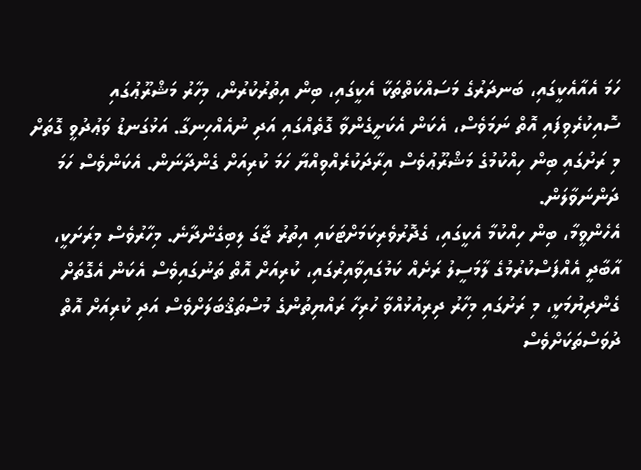ހަމަ އެއާއެކީގައި، ބަނދަރުގެ މަސައްކަތްތަކާ އެކީގައި، ބިން އިތުރުކުރުން، މިހާރު މަޝްރޫޢުގައި ސޮއިކުރެވިފައި އޮތް ނަމަވެސް، އެކަން އެކަށީގެންވާ ގޮތެއްގައި އަދި ނުއެއްހިނގާ. އަޅުގަނޑު ވަޢުދުވީ ގޮތަށް މި ރަށުގައި ބިން ހިއްކުމުގެ މަޝްރޫޢުވެސް އިރާދަކުރެއްވިއްޔާ ހަމަ ކުރިއަށް ގެންދާނަން. އެކަންވެސް ހަމަ ދަންނަވާލަން.
އެހެންވީމާ، ބިން ހިއްކުމާ އެކީގައި، ގެދޮރުވެރިކަމަށްޓަކައި އިތުރު ޖާގަ ލިބިގެންދާނެ. މިހާރުވެސް މިރަށަކީ، އާބާދީ އެއްފަސްކުރުމުގެ ލާމަސީލު ރަށެއް ކަމުގައިވާއިރުގައި، ކުރިއަށް އޮތް ތަނުގައިވެސް އެކަން އެގޮތަށް ގެންދިޔުމަކީ، މި ރަށުގައި މިހާރު ދިރިއުޅުއްވާ ހުރިހާ ރައްޔިތުންގެ މުސްތަޤްބަލަށްވެސް އަދި ކުރިއަށް އޮތް ދުވަސްތަކަށްވެސް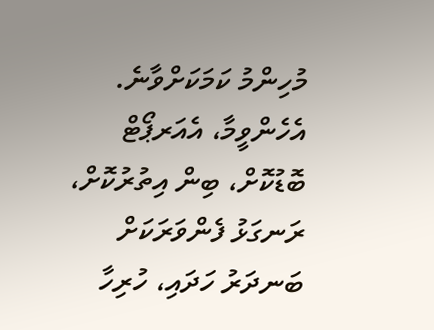މުހިންމު ކަމަކަށްވާނެ.
އެހެންވީމާ، އެއަރޕޯޓް ބޮޑުކޮށް، ބިން އިތުރުކޮށް، ރަނގަޅު ފެންވަރަކަށް ބަނދަރު ހަދައި، ހުރިހާ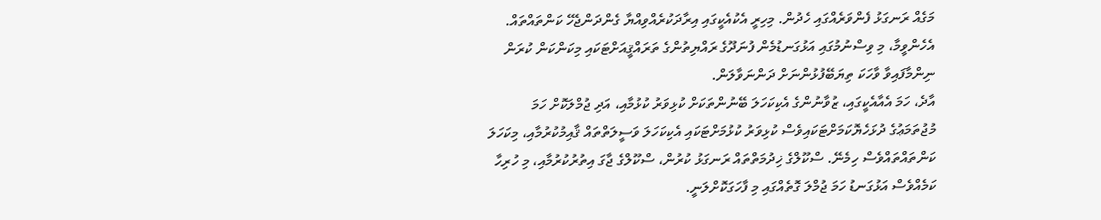މަގެއް ރަނގަޅު ފެންވަރެއްގައި ހެދުން. މިހިރީ އެކުއެކީގައި އިރާދަކުރެއްވިއްޔާ ގެންދަންޖެހޭ ކަންތައްތައް.
އެހެންވީމާ، މި ވިސްނުމުގައި އަޅުގަނޑުމެން ފުނަދޫގެ ރައްޔިތުންގެ ތަރައްޤީއަށްޓަކައި މިކަންކަން ކުރަން ނިންމާފައިވާ ވާހަކަ ތިޔަބޭފުޅުންނަށް ދަންނަވާލަން.
އާދެ، ހަމަ އެއާއެކީގައި، ޒުވާނުންގެ އެކިކަހަލަ ބޭނުންތަކަށް ކުޅިވަރު ކުޅުމާއި، އަދި ޖުމްލަކޮށް ހަމަ މުޖުތަމަޢުގެ ދުޅަހެޔޮކަމަށްޓަކައިވެސް ކުޅިވަރު ކުޅުމަށްޓަކައި އެކިކަހަލަ ވަސީލަތްތައް ޤާއިމުކުރުމާއި، މިކަހަލަ ކަންތައްތައްވެސް ހިމެނޭ. ސްކޫލްގެ ޚިދުމަތްތައް ރަނގަޅު ކުރުން، ސްކޫލްގެ ޖާގަ އިތުރުކުރުމާއި، މި ހުރިހާ ކަމެއްވެސް އަޅުގަނޑު ހަމަ ޖުމްލަ ގޮތެއްގައި މި ފާހަގަކޮށްލަނީ.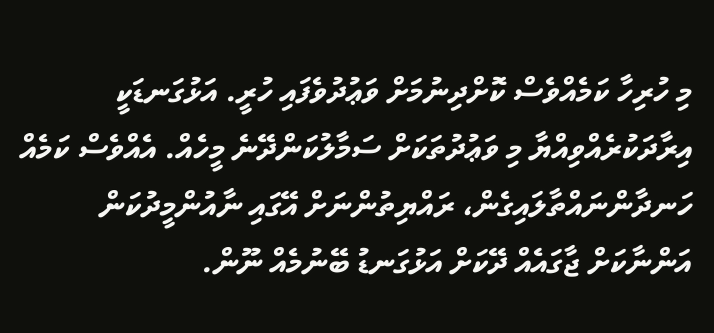މި ހުރިހާ ކަމެއްވެސް ކޮށްދިނުމަށް ވަޢުދުވެފައި ހުރީ. އަޅުގަނޑަކީ އިރާދަކުރެއްވިއްޔާ މި ވަޢުދުތަކަށް ސަމާލުކަންދޭނެ މީހެއް. އެއްވެސް ކަމެއް ހަނދާންނައްތާލައިގެން، ރައްޔިތުންނަށް އޭގައި ނާއުންމީދުކަން އަންނާކަށް ޖާގައެއް ދޭކަށް އަޅުގަނޑު ބޭނުމެއް ނޫން.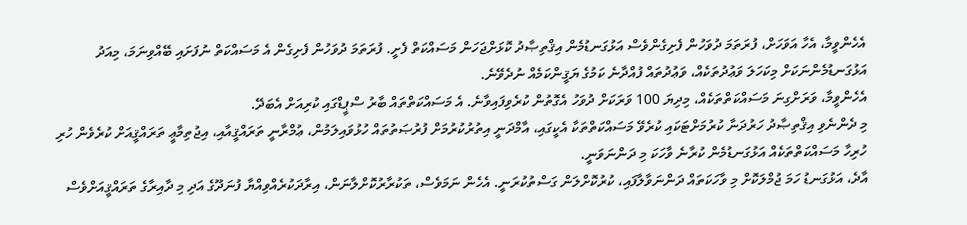އެހެންވީމާ، އެހާ އަވަހަށް، ފުރަތަމަ ދުވަހުން ފެށިގެންވެސް އަޅުގަނޑުމެން އިޤްތިޞާދު ކޮޅަށްޖަހަން މަސައްކަތް ފެށީ. ފުރަތަމަ ދުވަހުން ފެށިގެން އެ މަސައްކަތް ނުފަށައި ބޭއްވިނަމަ، މިއަދު އަޅުގަނޑުމެންނަކަށް މިކަހަލަ ވަޢުދުތަކެއް، ވަޢުދުތައް ފުއްދާނެ ކަމުގެ ޔަޤީންކަމެއް ނުދެވޭނެ.
އެހެންވީމާ، ވަރަށްގިނަ މަސައްކަތްތަކެއް، މިދިޔަ 100 ވަރަކަށް ދުވަހު އެގޮތުން ކުރެވިފައިވާނެ. އެ މަސައްކަތްތައް ބާރު ސްޕީޑްގައި ކުރިއަށް އެބަދޭ.
މި ދެންނެވި އިޤްތިޞާދު ހަރުދަނާ ކުރުމަށްޓަކައި ކުރެވޭ މަސައްކަތްތަކާ އެކީގައި، އާމްދަނީ އިތުރުކުރުމަށް ފުރުޞަތުތައް ހުޅުވައިލަމުން، ޢުމްރާނީ ތަރައްޤީއާއި، އިޖުތިމާޢީ ތަރައްޤީއަށް ކުރެވެން ހުރި ހުރިހާ މަސައްކަތްތަކެއް އަޅުގަނޑުމެން ކުރާނެ ވާހަކަ މި ދަންނަވަނީ.
އާދެ، އަޅުގަނޑު ހަމަ ޖުމްލަކޮށް މި ވާހަކަތައް ދަންނަވާލާފައި، ކުރުކޮށްލަން ގަސްތުކުރަނީ. އެހެން ނަމަވެސް، ތަކުރާރުކޮށްލާނަން، އިރާދަކުރެއްވިއްޔާ ފުނަދޫގެ އަދި މި ދާއިރާގެ ތަރައްޤީއަށްވެސް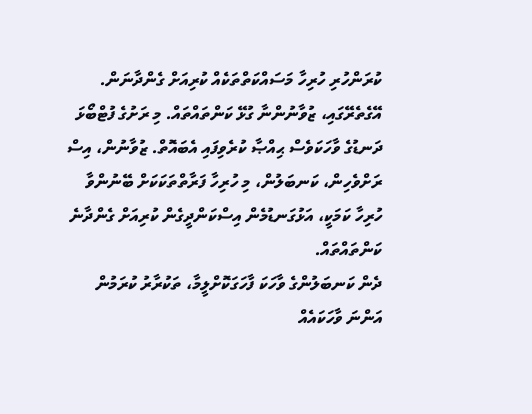ކުރަންހުރި ހުރިހާ މަސައްކަތްތަކެއް ކުރިއަށް ގެންދާނަން. އޭގެތެރޭގައި، ޒުވާނުންނާ ގުޅޭ ކަންތައްތައް. މި ރަށުގެ ފުޓްބޯޅަ ދަނޑުގެ ވާހަކަވެސް ޙިއްޞާ ކުރެވިފައި އެބައޮތް. ޒުވާނުން، އިސް ރަށްވެހިން، ކަނބަލުން، މި ހުރިހާ ފަރާތްތަކަކަށް ބޭނުންވާ ހުރިހާ ކަމަކީ، އަޅުގަނޑުމެން އިސްކަންދީގެން ކުރިއަށް ގެންދާނެ ކަންތައްތައް.
ދެން ކަނބަލުންގެ ވާހަކަ ފާހަގަކޮށްލީމާ، ތަކުރާރު ކުރަމުން އަންނަ ވާހަކައެއް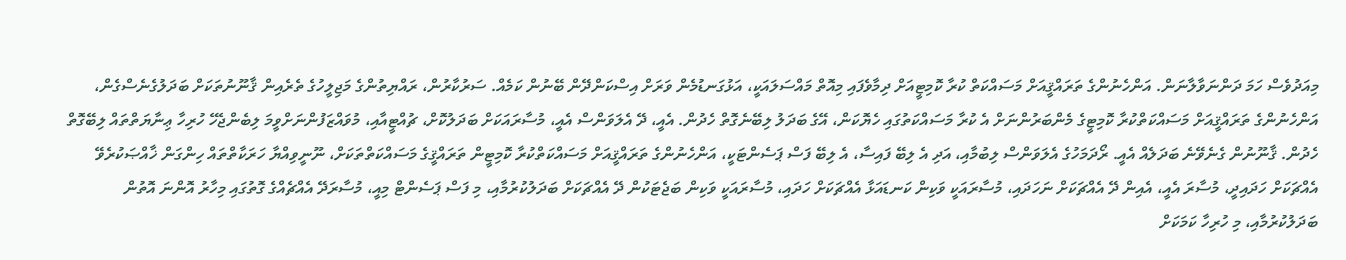މިއަދުވެސް ހަމަ ދަންނަވާލާނަން. އަންހެނުންގެ ތަރައްޤީއަށް މަސައްކަތް ކުރާ ކޮމިޓީއަށް ދިމާވެފައި މިއޮތް މައްސަލައަކީ، އަޅުގަނޑުމެން ވަރަށް އިސްކަންދޭން ބޭނުން ކަމެއް. ސަރުކާރުން، ރައްޔިތުންގެ މަޖިލީހުގެ ތެރެއިން ޤާނޫނުތަކަށް ބަދަލުގެނެސްގެން، އަންހެނުންގެ ތަރައްޤީއަށް މަސައްކަތްކުރާ ކޮމިޓީގެ މެންބަރުންނަށް އެ ކުރާ މަސައްކަތުގައި ހެޔޮކަން، އޭގެ ބަދަލު ލިބޭނެގޮތް ހެދުން. އެއީ، ދޭ އެލަވަންސް އެއީ، މުސާރައަކަށް ބަދަލުކޮށް، ޗުއްޓީއާއި، މުވައްޒަފުންނަށްވީމަ ލިބެންޖެހޭ ހުރިހާ ޢިނާޔަތްތައް ލިބޭގޮތް ހެދުން. ޤާނޫނުން ގެނެވޭނެ ބަދަލެއް އެއީ. ރޯދަމަހުގެ އެލަވަންސް ލިބުމާއި، އަދި އެ ލިބޭ ފައިސާ، އެ ލިބޭ ފަސް ޕަސެންޓަކީ، އަންހެނުންގެ ތަރައްޤީއަށް މަސައްކަތްކުރާ ކޮމިޓީން ތަރައްޤީގެ މަސައްކަތްތަކަށް، ނޫނީވިއްޔާ ހަރަކާތްތައް ހިންގަން ޚާއްޞަކުރެވޭ އެއްޗަކަށް ހަދައިދީ، މުސާރަ އެއީ، އެއިން ދޭ އެއްޗަކަށް ނަހަދައި، މުސާރައަކީ ވަކިން ކަނޑައަޅާ އެއްޗަކަށް ހަދައި، މުސާރައަކީ ވަކިން ބަޖެޓަކުން ދޭ އެއްޗަކަށް ބަދަލުކުރުމާއި، މި ފަސް ޕަސެންޓް މިއީ، މުސާރަދޭ އެއްޗެއްގެ ގޮތުގައި މިހާރު އޮންނަ އޮތުން ބަދަލުކުރުމާއި، މި ހުރިހާ ކަމަކަށް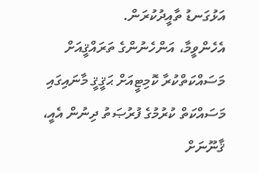އަޅުގަނޑު ތާއީދުކުރަން.
އެހެންވީމާ، އަންހެނުންގެ ތަރައްޤީއަށް މަސައްކަތްކުރާ ކޮމިޓީއަށް ޙަޤީޤީ މާނައިގައި މަސައްކަތް ކުރުމުގެ ފުރުޞަތު ދިނުން އެއީ، ޤާނޫނަށް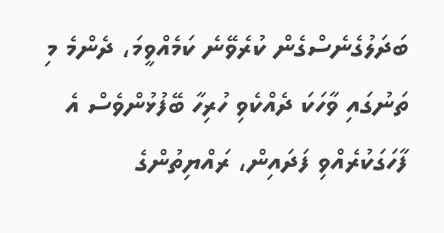ބަދަލުގެނެސްގެން ކުރެވޭނެ ކަމެއްވީމަ، ދެންމެ މި ތަނުގައި ވާހަކަ ދެއްކެވި ހުރިހާ ބޭފުޅުންވެސް އެ ފާހަގަކުރެއްވި ފަދައިން، ރައްޔިތުންގެ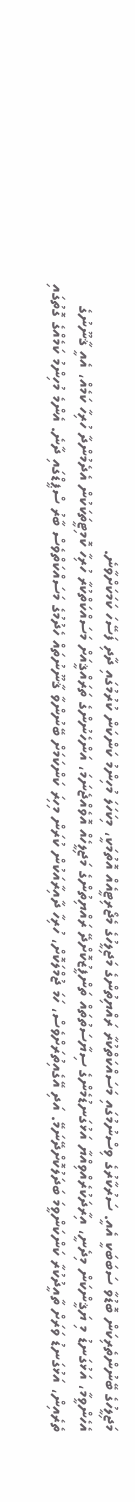މަޖިލީހުގެ ބޭނުންތެރިކަން ބޮޑުވާ ސަބަބަކީ އެއީ. ސަރުކާރުގެ ވިސްނުމުގައި މަސައްކަތްކުރާ ރައްޔިތުންގެ މަޖިލީހުގެ މެޖޯރިޓީއެއް އޮތުމަކީ، މިކަހަލަ މުހިންމު ކަންކަން ކުރުމުގައި ދާދި ފަސޭހަ ކަމަކަށްވާނެ.
އެހެންވީމާ، އަޅުގަނޑު މި ޔަޤީންކަން މިދެނީ، އިރާދަކުރެއްވިއްޔާ އަޅުގަނޑުމެންގެ ސިޔާސަތުތައް ތަންފީޒުކޮށްދޭ ރައްޔިތުންގެ މަޖިލީހެއް އޮވެއްޖެނަމަ، އަންހެނުންގެ ތަރައްޤީއަށް މަސައްކަތްކުރާ ހުރިހާ ކޮމިޓީތަކަކުން އެދެމުންދާ ހުރިހާ ކަމެއް، އެއީ ޤާނޫނުގެ ތެރެއިން، އަޅުގަނޑު ވަރަށް ތާއީދުކުރާ ކަންކަންވީމަ ބަދަލުކޮށްދޭނަމޭ. އަދި އޭގެއިތުރަށްވެސް، ހަމަ ޖުމްލަކޮށް، ހުރިހާ ދާއިރާއަކުން ކުރަން މިހިރަ ކަންކަމަށް ބޭނުންވާ ޤާނޫނުތައް ހެދުމުގެ މަސައްކަތްވެސް ބާރު ސްޕީޑްގައި ދާނެ. އެންމެ މުހިންމު ކަމެއްގެ ގޮތުގައި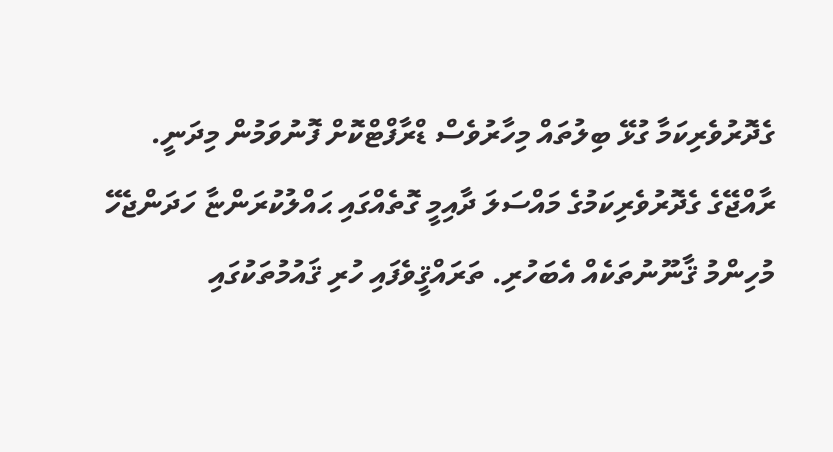ގެދޮރުވެރިކަމާ ގުޅޭ ބިލުތައް މިހާރުވެސް ޑްރާފްޓްކޮށް ފޮނުވަމުން މިދަނީ.
ރާއްޖޭގެ ގެދޮރުވެރިކަމުގެ މައްސަލަ ދާއިމީ ގޮތެއްގައި ޙައްލުކުރަންޏާ ހަދަންޖެހޭ މުހިންމު ޤާނޫނުތަކެއް އެބަހުރި. ތަރައްޤީވެފައި ހުރި ޤައުމުތަކުގައި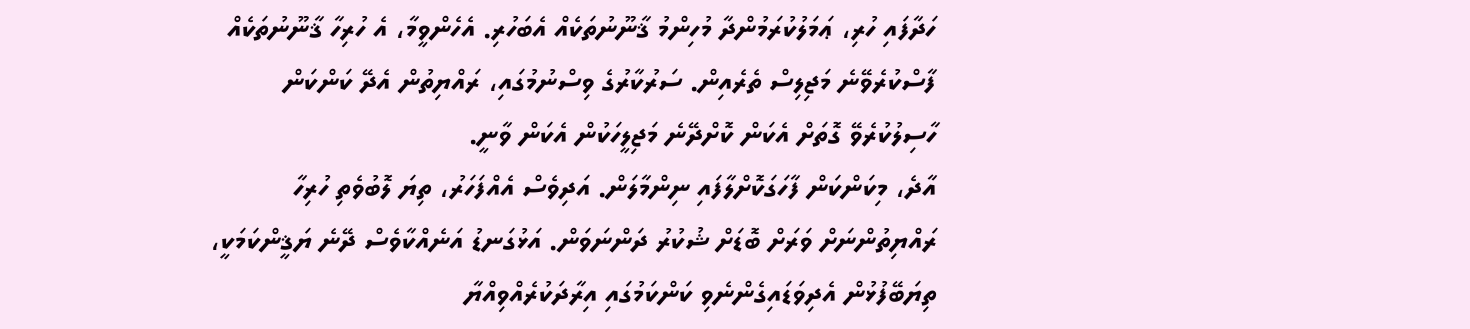ހަދާފައި ހުރި، ޢަމަލުކުރަމުންދާ މުހިންމު ޤާނޫނުތަކެއް އެބަހުރި. އެހެންވީމާ، އެ ހުރިހާ ޤާނޫނުތަކެއް ފާސްކުރެވޭނެ މަޖިލިސް ތެރެއިން. ސަރުކާރުގެ ވިސްނުމުގައި، ރައްޔިތުން އެދޭ ކަންކަން ހާސިލުކުރެވޭ ގޮތަށް އެކަން ކޮށްދޭނެ މަޖިލީހަކުން އެކަން ވާނީ.
އާދެ، މިކަންކަން ފާހަގަކޮށްލާފައި ނިންމާލަން. އަދިވެސް އެއްފަހަރު، ތިޔަ ލޮބުވެތި ހުރިހާ ރައްޔިތުންނަށް ވަރަށް ބޮޑަށް ޝުކުރު ދަންނަވަން. އަޅުގަނޑު އަނެއްކާވެސް ދޭނެ ޔަޤީންކަމަކީ، ތިޔަބޭފުޅުން އެދިވަޑައިގެންނެވި ކަންކަމުގައި އިރާދަކުރެއްވިއްޔާ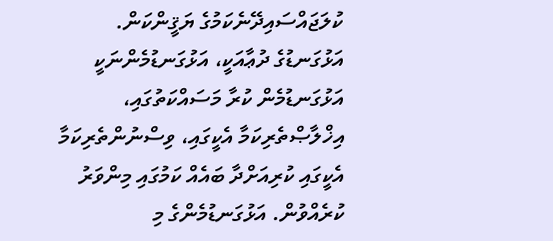ކުލަޖައްސައިދޭނެކަމުގެ ޔަޤީންކަން.
އަޅުގަނޑުގެ ދުޢާއަކީ، އަޅުގަނޑުމެންނަކީ އަޅުގަނޑުމެން ކުރާ މަސައްކަތުގައި، އިޚްލާޞްތެރިކަމާ އެކީގައި، ވިސްނުންތެރިކަމާ އެކީގައި ކުރިއަށްދާ ބައެއް ކަމުގައި މިންވަރު ކުރެއްވުން. އަޅުގަނޑުމެންގެ މި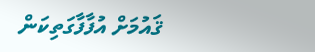ޤައުމަށް އުފާފާގަތިކަން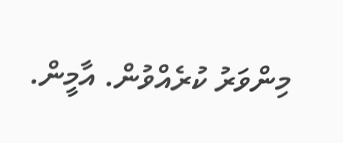މިންވަރު ކުރެއްވުން. އާމީން.